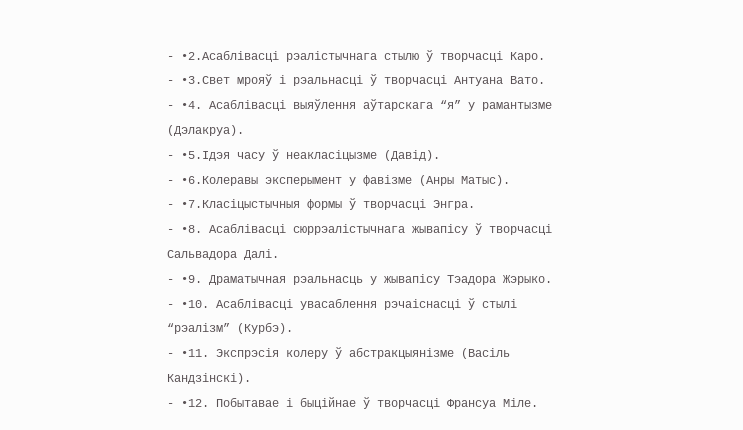- •2.Асаблівасці рэалістычнага стылю ў творчасці Каро.
- •3.Свет мрояў і рэальнасці ў творчасці Антуана Вато.
- •4. Асаблівасці выяўлення аўтарскага “я” у рамантызме (Дэлакруа).
- •5.Ідэя часу ў неакласіцызме (Давід).
- •6.Колеравы эксперымент у фавізме (Анры Матыс).
- •7.Класіцыстычныя формы ў творчасці Энгра.
- •8. Асаблівасці сюррэалістычнага жывапісу ў творчасці Сальвадора Далі.
- •9. Драматычная рэальнасць у жывапісу Тэадора Жэрыко.
- •10. Асаблівасці увасаблення рэчаіснасці ў стылі “рэалізм” (Курбэ).
- •11. Экспрэсія колеру ў абстракцыянізме (Васіль Кандзінскі).
- •12. Побытавае і быційнае ў творчасці Франсуа Міле.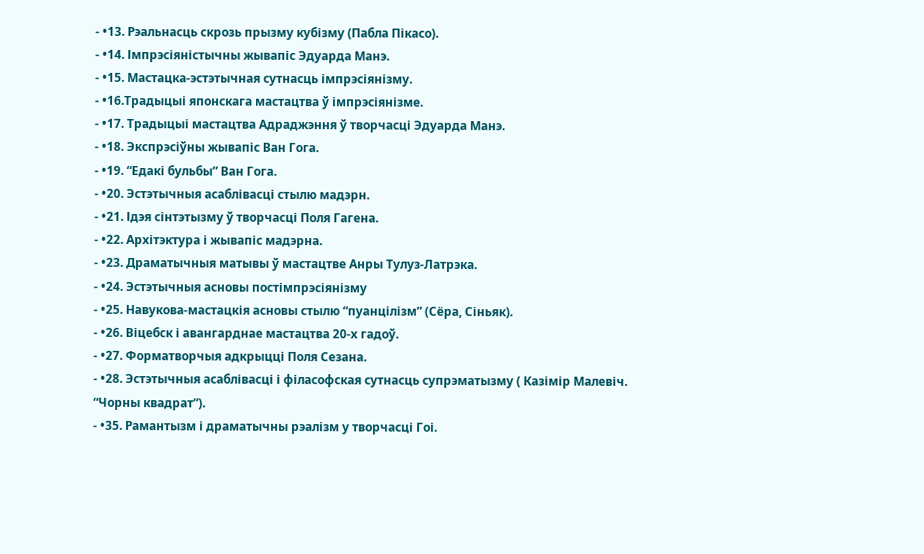- •13. Рэальнасць скрозь прызму кубізму (Пабла Пікасо).
- •14. Імпрэсіяністычны жывапіс Эдуарда Манэ.
- •15. Мастацка-эстэтычная сутнасць імпрэсіянізму.
- •16.Традыцыі японскага мастацтва ў імпрэсіянізме.
- •17. Традыцыі мастацтва Адраджэння ў творчасці Эдуарда Манэ.
- •18. Экспрэсіўны жывапіс Ван Гога.
- •19. “Едакі бульбы” Ван Гога.
- •20. Эстэтычныя асаблівасці стылю мадэрн.
- •21. Ідэя сінтэтызму ў творчасці Поля Гагена.
- •22. Архітэктура і жывапіс мадэрна.
- •23. Драматычныя матывы ў мастацтве Анры Тулуз-Латрэка.
- •24. Эстэтычныя асновы постімпрэсіянізму
- •25. Навукова-мастацкія асновы стылю “пуанцілізм” (Сёра, Сіньяк).
- •26. Віцебск і авангарднае мастацтва 20-х гадоў.
- •27. Форматворчыя адкрыцці Поля Сезана.
- •28. Эстэтычныя асаблівасці і філасофская сутнасць супрэматызму ( Казімір Малевіч. “Чорны квадрат”).
- •35. Рамантызм і драматычны рэалізм у творчасці Гоі.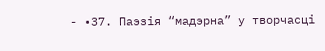- •37. Паэзія “мадэрна” у творчасці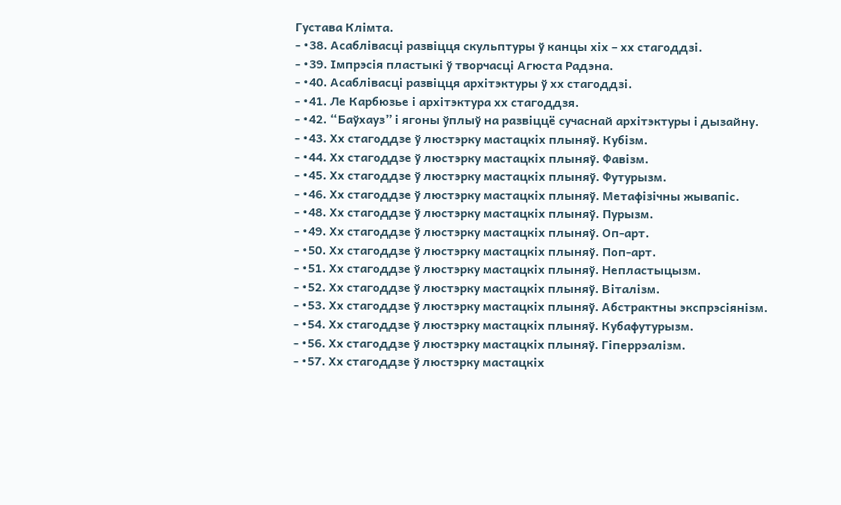Густава Клімта.
- •38. Асаблівасці развіцця скульптуры ў канцы хіх – хх стагоддзі.
- •39. Імпрэсія пластыкі ў творчасці Агюста Радэна.
- •40. Асаблівасці развіцця архітэктуры ў хх стагоддзі.
- •41. Ле Карбюзье і архітэктура хх стагоддзя.
- •42. “Баўхауз” і ягоны ўплыў на развіццё сучаснай архітэктуры і дызайну.
- •43. Хх стагоддзе ў люстэрку мастацкіх плыняў. Кубізм.
- •44. Хх стагоддзе ў люстэрку мастацкіх плыняў. Фавізм.
- •45. Хх стагоддзе ў люстэрку мастацкіх плыняў. Футурызм.
- •46. Хх стагоддзе ў люстэрку мастацкіх плыняў. Метафізічны жывапіс.
- •48. Хх стагоддзе ў люстэрку мастацкіх плыняў. Пурызм.
- •49. Хх стагоддзе ў люстэрку мастацкіх плыняў. Оп-арт.
- •50. Хх стагоддзе ў люстэрку мастацкіх плыняў. Поп-арт.
- •51. Хх стагоддзе ў люстэрку мастацкіх плыняў. Непластыцызм.
- •52. Хх стагоддзе ў люстэрку мастацкіх плыняў. Віталізм.
- •53. Хх стагоддзе ў люстэрку мастацкіх плыняў. Абстрактны экспрэсіянізм.
- •54. Хх стагоддзе ў люстэрку мастацкіх плыняў. Кубафутурызм.
- •56. Хх стагоддзе ў люстэрку мастацкіх плыняў. Гіперрэалізм.
- •57. Хх стагоддзе ў люстэрку мастацкіх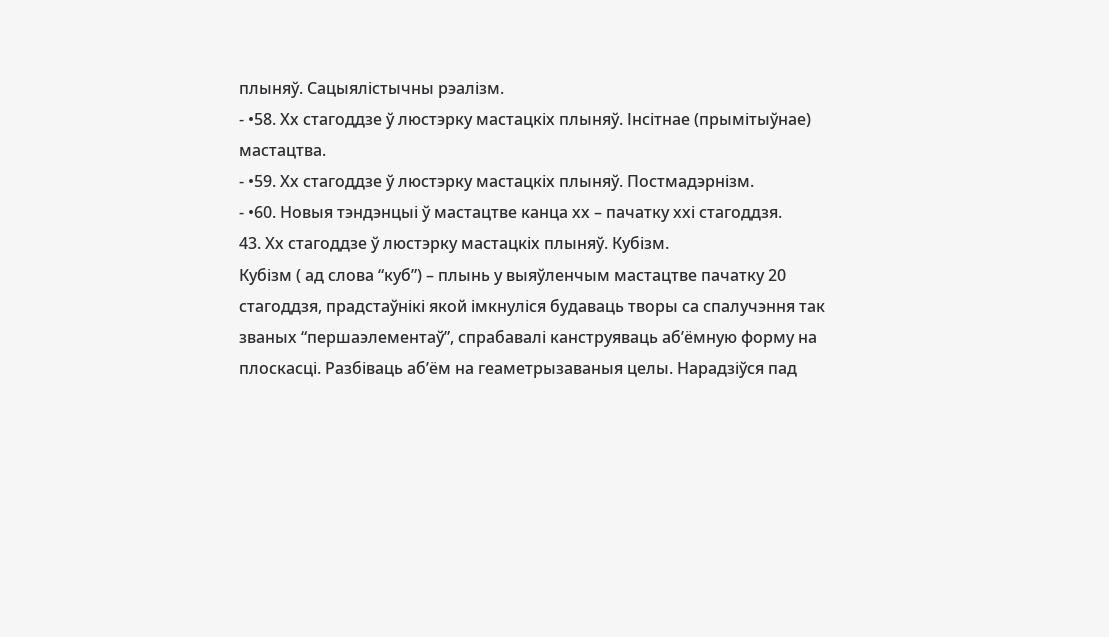плыняў. Сацыялістычны рэалізм.
- •58. Хх стагоддзе ў люстэрку мастацкіх плыняў. Інсітнае (прымітыўнае) мастацтва.
- •59. Хх стагоддзе ў люстэрку мастацкіх плыняў. Постмадэрнізм.
- •60. Новыя тэндэнцыі ў мастацтве канца хх – пачатку ххі стагоддзя.
43. Хх стагоддзе ў люстэрку мастацкіх плыняў. Кубізм.
Кубізм ( ад слова “куб”) – плынь у выяўленчым мастацтве пачатку 20 стагоддзя, прадстаўнікі якой імкнуліся будаваць творы са спалучэння так званых “першаэлементаў”, спрабавалі канструяваць аб’ёмную форму на плоскасці. Разбіваць аб’ём на геаметрызаваныя целы. Нарадзіўся пад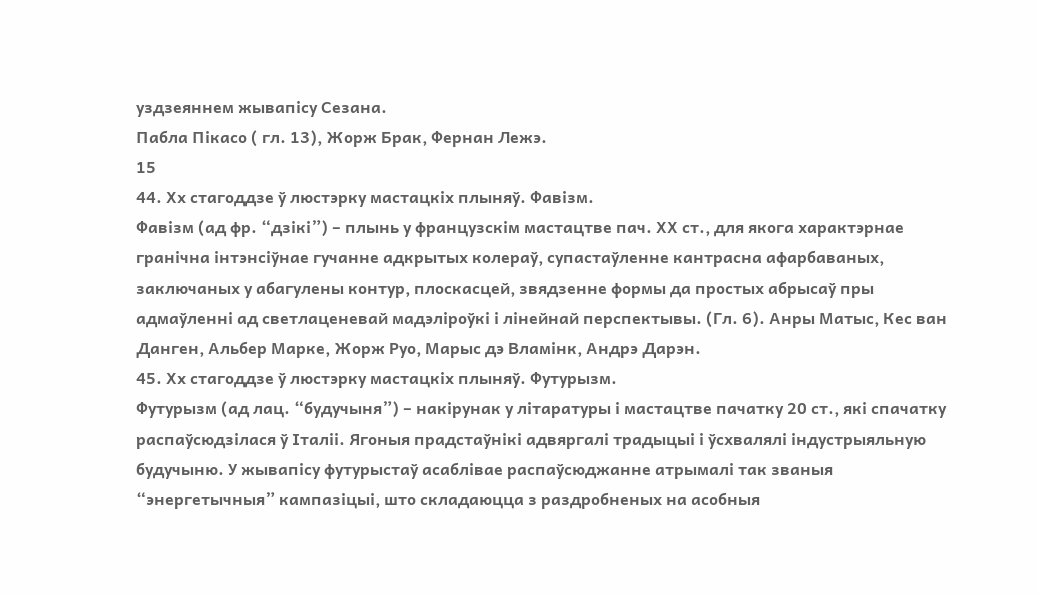уздзеяннем жывапісу Сезана.
Пабла Пікасо ( гл. 13), Жорж Брак, Фернан Лежэ.
15
44. Хх стагоддзе ў люстэрку мастацкіх плыняў. Фавізм.
Фавізм (ад фр. “дзікі”) – плынь у французскім мастацтве пач. ХХ ст., для якога характэрнае гранічна інтэнсіўнае гучанне адкрытых колераў, супастаўленне кантрасна афарбаваных, заключаных у абагулены контур, плоскасцей, звядзенне формы да простых абрысаў пры адмаўленні ад светлаценевай мадэліроўкі і лінейнай перспектывы. (Гл. 6). Анры Матыс, Кес ван Данген, Альбер Марке, Жорж Руо, Марыс дэ Вламінк, Андрэ Дарэн.
45. Хх стагоддзе ў люстэрку мастацкіх плыняў. Футурызм.
Футурызм (ад лац. “будучыня”) – накірунак у літаратуры і мастацтве пачатку 20 ст., які спачатку распаўсюдзілася ў Італіі. Ягоныя прадстаўнікі адвяргалі традыцыі і ўсхвалялі індустрыяльную будучыню. У жывапісу футурыстаў асаблівае распаўсюджанне атрымалі так званыя “энергетычныя” кампазіцыі, што складаюцца з раздробненых на асобныя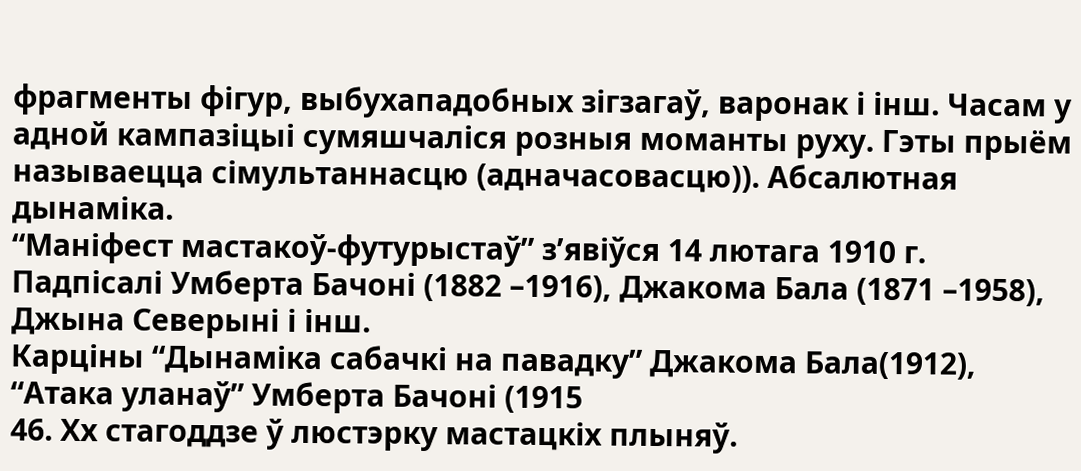фрагменты фігур, выбухападобных зігзагаў, варонак і інш. Часам у адной кампазіцыі сумяшчаліся розныя моманты руху. Гэты прыём называецца сімультаннасцю (адначасовасцю)). Абсалютная дынаміка.
“Маніфест мастакоў-футурыстаў” з’явіўся 14 лютага 1910 г. Падпісалі Умберта Бачоні (1882 –1916), Джакома Бала (1871 –1958), Джына Северыні і інш.
Карціны “Дынаміка сабачкі на павадку” Джакома Бала(1912), “Атака уланаў” Умберта Бачоні (1915
46. Хх стагоддзе ў люстэрку мастацкіх плыняў.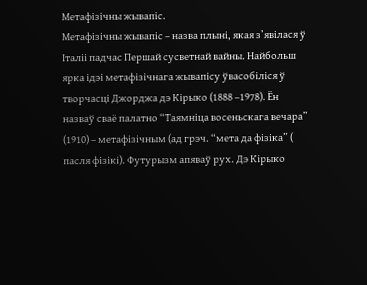Метафізічны жывапіс.
Метафізічны жывапіс – назва плыні, якая з’явілася ў Італіі падчас Першай сусветнай вайны. Найбольш ярка ідэі метафізічнага жывапісу ўвасобіліся ў творчасці Джорджа дэ Кірыко (1888 –1978). Ён назваў сваё палатно “Таямніца восеньскага вечара” (1910) – метафізічным (ад грэч. “мета да фізіка” ( пасля фізікі). Футурызм апяваў рух. Дэ Кірыко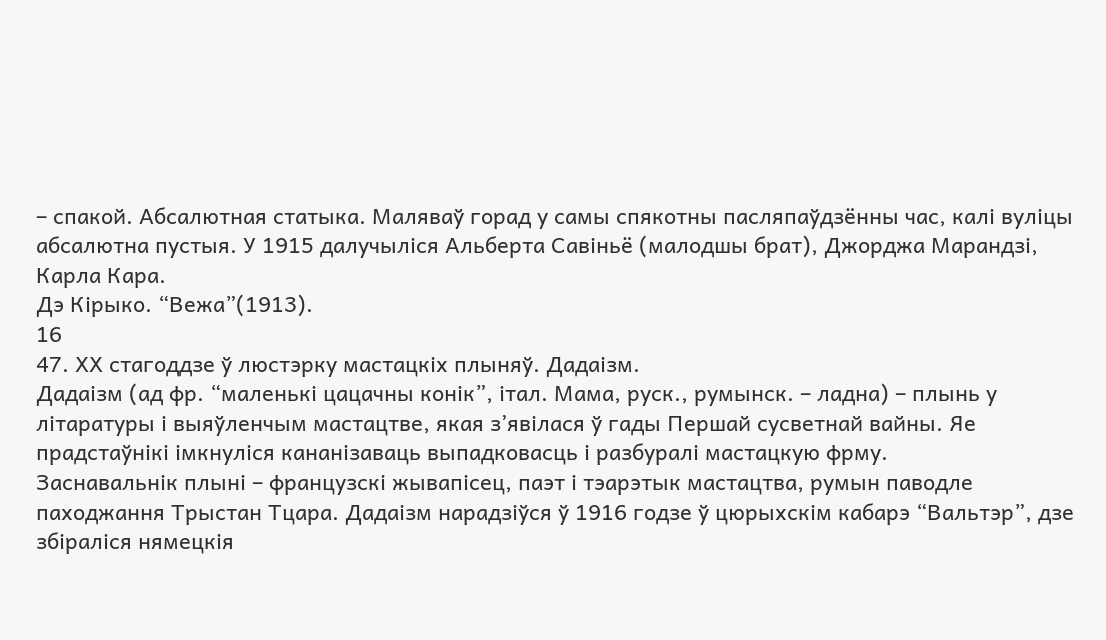– спакой. Абсалютная статыка. Маляваў горад у самы спякотны пасляпаўдзённы час, калі вуліцы абсалютна пустыя. У 1915 далучыліся Альберта Савіньё (малодшы брат), Джорджа Марандзі, Карла Кара.
Дэ Кірыко. “Вежа”(1913).
16
47. ХХ стагоддзе ў люстэрку мастацкіх плыняў. Дадаізм.
Дадаізм (ад фр. “маленькі цацачны конік”, італ. Мама, руск., румынск. – ладна) – плынь у літаратуры і выяўленчым мастацтве, якая з’явілася ў гады Першай сусветнай вайны. Яе прадстаўнікі імкнуліся кананізаваць выпадковасць і разбуралі мастацкую фрму.
Заснавальнік плыні – французскі жывапісец, паэт і тэарэтык мастацтва, румын паводле паходжання Трыстан Тцара. Дадаізм нарадзіўся ў 1916 годзе ў цюрыхскім кабарэ “Вальтэр”, дзе збіраліся нямецкія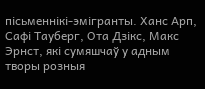пісьменнікі-эмігранты. Ханс Арп, Сафі Тауберг, Ота Дзікс, Макс Эрнст, які сумяшчаў у адным творы розныя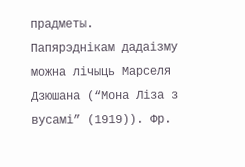прадметы.
Папярэднікам дадаізму можна лічыць Марселя Дзюшана (“Мона Ліза з вусамі” (1919)). Фр.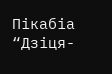Пікабіа “Дзіця-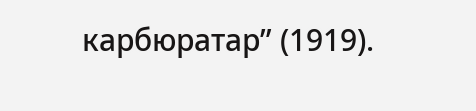карбюратар” (1919).